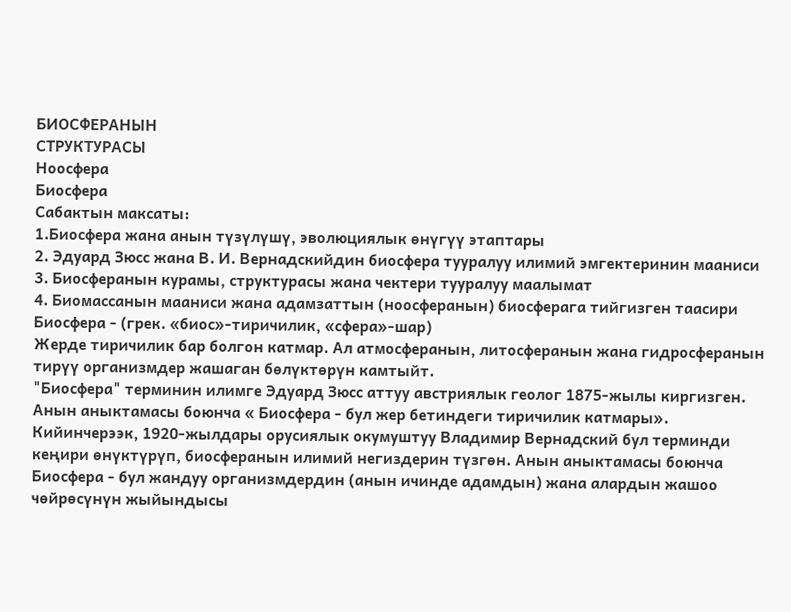БИОСФЕРАНЫН
СТРУКТУРАСЫ
Ноосфера
Биосфера
Сабактын максаты:
1.Биосфера жана анын түзүлүшү, эволюциялык өнүгүү этаптары
2. Эдуард Зюсс жана В. И. Вернадскийдин биосфера тууралуу илимий эмгектеринин мааниси
3. Биосферанын курамы, структурасы жана чектери тууралуу маалымат
4. Биомассанын мааниси жана адамзаттын (ноосферанын) биосферага тийгизген таасири
Биосфера - (грек. «биос»-тиричилик, «сфера»-шар)
Жерде тиричилик бар болгон катмар. Ал атмосферанын, литосферанын жана гидросферанын тирүү организмдер жашаган бөлүктөрүн камтыйт.
"Биосфера" терминин илимге Эдуард Зюсс аттуу австриялык геолог 1875-жылы киргизген. Анын аныктамасы боюнча « Биосфера - бул жер бетиндеги тиричилик катмары».
Кийинчерээк, 1920-жылдары орусиялык окумуштуу Владимир Вернадский бул терминди кеңири өнүктүрүп, биосферанын илимий негиздерин түзгөн. Анын аныктамасы боюнча
Биосфера - бул жандуу организмдердин (анын ичинде адамдын) жана алардын жашоо чөйрөсүнүн жыйындысы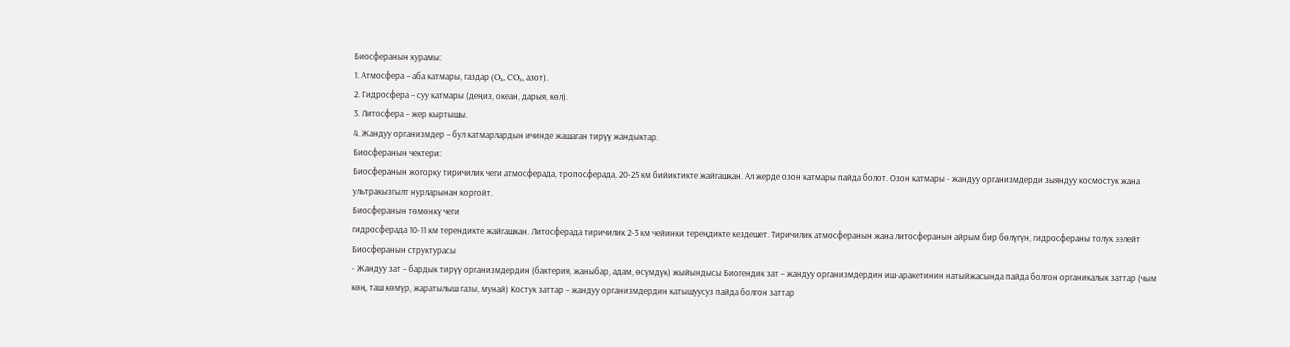Биосферанын курамы:
1. Атмосфера – аба катмары, газдар (O₂, CO₂, азот).
2. Гидросфера – суу катмары (деңиз, океан, дарыя, көл).
3. Литосфера – жер кыртышы.
4. Жандуу организмдер – бул катмарлардын ичинде жашаган тирүү жандыктар.
Биосферанын чектери:
Биосферанын жогорку тиричилик чеги атмосферада, тропосферада, 20-25 км бийиктикте жайгашкан. Ал жерде озон катмары пайда болот. Озон катмары - жандуу организмдерди зыяндуу космостук жана ультракызгылт нурларынан коргойт.
Биосферанын төмөнкү чеги
гидросферада 10-11 км терендикте жайгашкан. Литосферада тиричилик 2-3 км чейинки тереңдикте кездешет. Тиричилик атмосферанын жана литосферанын айрым бир бөлүгүн, гидросфераны толук ээлейт
Биосферанын структурасы
- Жандуу зат – бардык тирүү организмдердин (бактерия, жаныбар, адам, өсүмдүк) жыйындысы Биогендик зат – жандуу организмдердин иш-аракетинин натыйжасында пайда болгон органикалык заттар (чым көң, таш көмүр, жаратылыш газы, мунай) Костук заттар – жандуу организмдердин катышуусуз пайда болгон заттар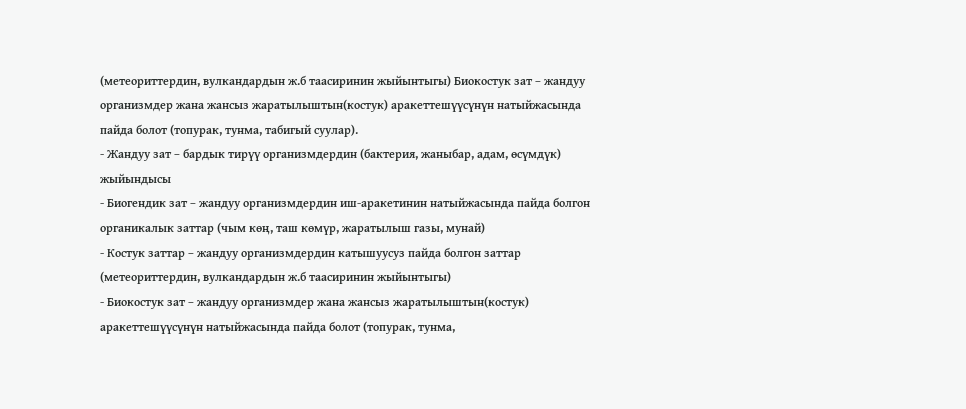(метеориттердин, вулкандардын ж.б таасиринин жыйынтыгы) Биокостук зат – жандуу организмдер жана жансыз жаратылыштын(костук) аракеттешүүсүнүн натыйжасында пайда болот (топурак, тунма, табигый суулар).
- Жандуу зат – бардык тирүү организмдердин (бактерия, жаныбар, адам, өсүмдүк) жыйындысы
- Биогендик зат – жандуу организмдердин иш-аракетинин натыйжасында пайда болгон органикалык заттар (чым көң, таш көмүр, жаратылыш газы, мунай)
- Костук заттар – жандуу организмдердин катышуусуз пайда болгон заттар (метеориттердин, вулкандардын ж.б таасиринин жыйынтыгы)
- Биокостук зат – жандуу организмдер жана жансыз жаратылыштын(костук) аракеттешүүсүнүн натыйжасында пайда болот (топурак, тунма,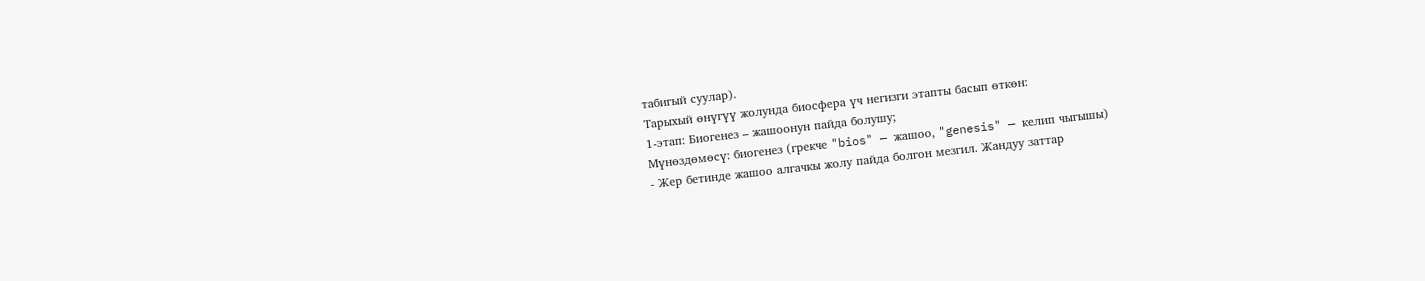табигый суулар).
Тарыхый өнүгүү жолунда биосфера үч негизги этапты басып өткөн:
1-этап: Биогенез – жашоонун пайда болушу;
Мүнөздөмөсү: биогенез (грекче "bios" — жашоо, "genesis" — келип чыгышы)
- Жер бетинде жашоо алгачкы жолу пайда болгон мезгил. Жандуу заттар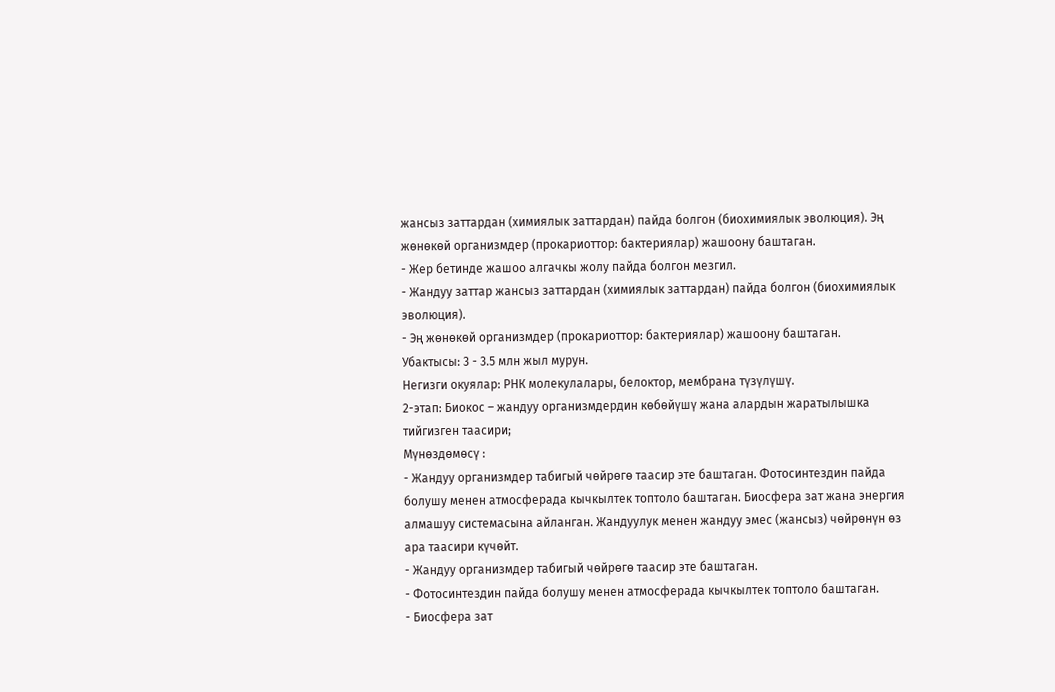жансыз заттардан (химиялык заттардан) пайда болгон (биохимиялык эволюция). Эң жөнөкөй организмдер (прокариоттор: бактериялар) жашоону баштаган.
- Жер бетинде жашоо алгачкы жолу пайда болгон мезгил.
- Жандуу заттар жансыз заттардан (химиялык заттардан) пайда болгон (биохимиялык эволюция).
- Эң жөнөкөй организмдер (прокариоттор: бактериялар) жашоону баштаган.
Убактысы: 3 - 3.5 млн жыл мурун.
Негизги окуялар: РНК молекулалары, белоктор, мембрана түзүлүшү.
2-этап: Биокос – жандуу организмдердин көбөйүшү жана алардын жаратылышка тийгизген таасири;
Мүнөздөмөсү :
- Жандуу организмдер табигый чөйрөгө таасир эте баштаган. Фотосинтездин пайда болушу менен атмосферада кычкылтек топтоло баштаган. Биосфера зат жана энергия алмашуу системасына айланган. Жандуулук менен жандуу эмес (жансыз) чөйрөнүн өз ара таасири күчөйт.
- Жандуу организмдер табигый чөйрөгө таасир эте баштаган.
- Фотосинтездин пайда болушу менен атмосферада кычкылтек топтоло баштаган.
- Биосфера зат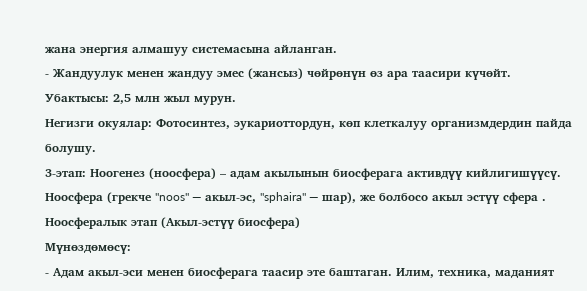жана энергия алмашуу системасына айланган.
- Жандуулук менен жандуу эмес (жансыз) чөйрөнүн өз ара таасири күчөйт.
Убактысы: 2,5 млн жыл мурун.
Негизги окуялар: Фотосинтез, эукариоттордун, көп клеткалуу организмдердин пайда болушу.
3-этап: Ноогенез (ноосфера) – адам акылынын биосферага активдүү кийлигишүүсү. Ноосфера (грекче "noos" — акыл-эс, "sphaira" — шар), же болбосо акыл эстүү сфера .
Ноосфералык этап (Акыл-эстүү биосфера)
Мүнөздөмөсү:
- Адам акыл-эси менен биосферага таасир эте баштаган. Илим, техника, маданият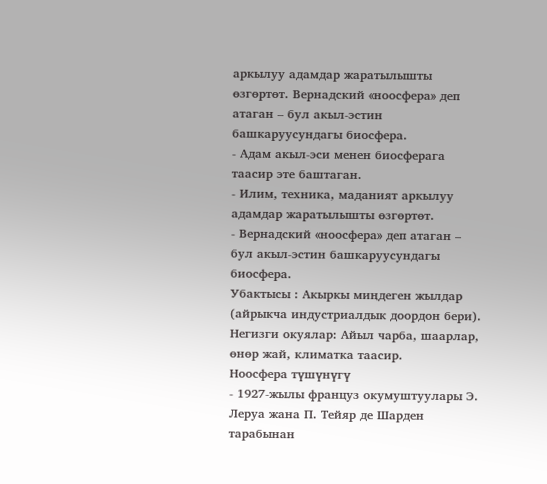аркылуу адамдар жаратылышты өзгөртөт. Вернадский «ноосфера» деп атаган – бул акыл-эстин башкаруусундагы биосфера.
- Адам акыл-эси менен биосферага таасир эте баштаган.
- Илим, техника, маданият аркылуу адамдар жаратылышты өзгөртөт.
- Вернадский «ноосфера» деп атаган – бул акыл-эстин башкаруусундагы биосфера.
Убактысы : Акыркы миңдеген жылдар (айрыкча индустриалдык доордон бери).
Негизги окуялар: Айыл чарба, шаарлар, өнөр жай, климатка таасир.
Ноосфера түшүнүгү
- 1927-жылы француз окумуштуулары Э. Леруа жана П. Тейяр де Шарден тарабынан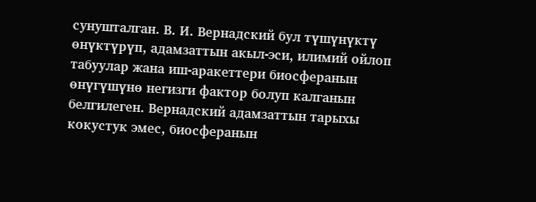сунушталган. В. И. Вернадский бул түшүнүктү өнүктүрүп, адамзаттын акыл-эси, илимий ойлоп табуулар жана иш-аракеттери биосферанын өнүгүшүнө негизги фактор болуп калганын белгилеген. Вернадский адамзаттын тарыхы кокустук эмес, биосферанын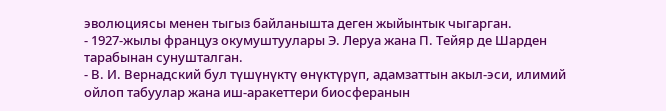эволюциясы менен тыгыз байланышта деген жыйынтык чыгарган.
- 1927-жылы француз окумуштуулары Э. Леруа жана П. Тейяр де Шарден тарабынан сунушталган.
- В. И. Вернадский бул түшүнүктү өнүктүрүп, адамзаттын акыл-эси, илимий ойлоп табуулар жана иш-аракеттери биосферанын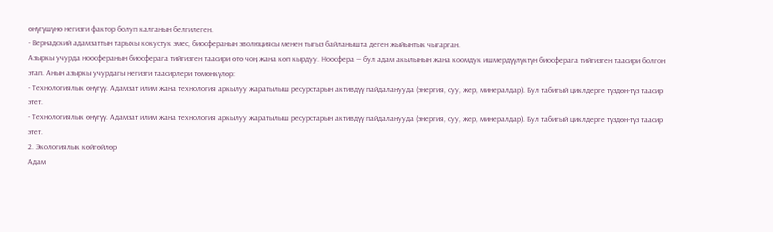өнүгүшүнө негизги фактор болуп калганын белгилеген.
- Вернадский адамзаттын тарыхы кокустук эмес, биосферанын эволюциясы менен тыгыз байланышта деген жыйынтык чыгарган.
Азыркы учурда ноосферанын биосферага тийгизген таасири өтө чоң жана көп кырдуу. Ноосфера — бул адам акылынын жана коомдук ишмердүүлүктүн биосферага тийгизген таасири болгон этап. Анын азыркы учурдагы негизги таасирлери төмөнкүлөр:
- Технологиялык өнүгүү. Адамзат илим жана технология аркылуу жаратылыш ресурстарын активдүү пайдаланууда (энергия, суу, жер, минералдар). Бул табигый циклдерге түздөн-түз таасир этет.
- Технологиялык өнүгүү. Адамзат илим жана технология аркылуу жаратылыш ресурстарын активдүү пайдаланууда (энергия, суу, жер, минералдар). Бул табигый циклдерге түздөн-түз таасир этет.
2. Экологиялык көйгөйлөр
Адам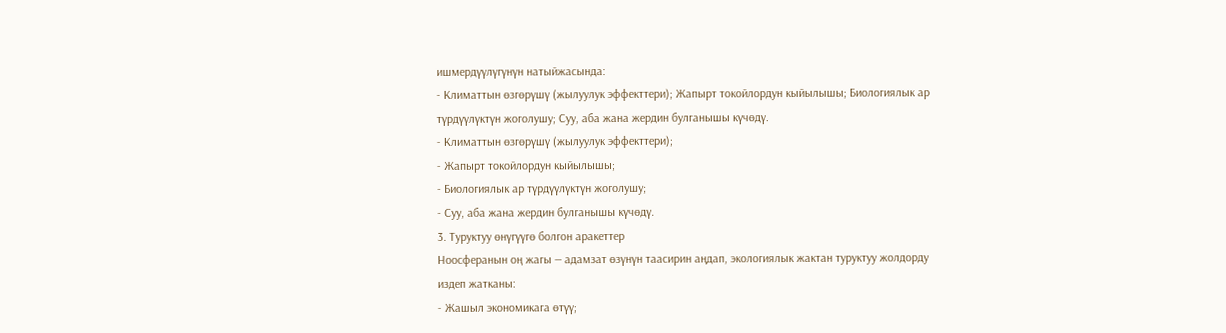ишмердүүлүгүнүн натыйжасында:
- Климаттын өзгөрүшү (жылуулук эффекттери); Жапырт токойлордун кыйылышы; Биологиялык ар түрдүүлүктүн жоголушу; Суу, аба жана жердин булганышы күчөдү.
- Климаттын өзгөрүшү (жылуулук эффекттери);
- Жапырт токойлордун кыйылышы;
- Биологиялык ар түрдүүлүктүн жоголушу;
- Суу, аба жана жердин булганышы күчөдү.
3. Туруктуу өнүгүүгө болгон аракеттер
Ноосферанын оң жагы — адамзат өзүнүн таасирин аңдап, экологиялык жактан туруктуу жолдорду издеп жатканы:
- Жашыл экономикага өтүү;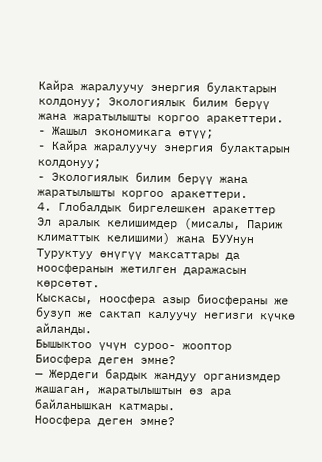Кайра жаралуучу энергия булактарын колдонуу; Экологиялык билим берүү жана жаратылышты коргоо аракеттери.
- Жашыл экономикага өтүү;
- Кайра жаралуучу энергия булактарын колдонуу;
- Экологиялык билим берүү жана жаратылышты коргоо аракеттери.
4. Глобалдык биргелешкен аракеттер
Эл аралык келишимдер (мисалы, Париж климаттык келишими) жана БУУнун Туруктуу өнүгүү максаттары да ноосферанын жетилген даражасын көрсөтөт.
Кыскасы, ноосфера азыр биосфераны же бузуп же сактап калуучу негизги күчкө айланды.
Бышыктоо үчүн суроо- жооптор
Биосфера деген эмне?
— Жердеги бардык жандуу организмдер жашаган, жаратылыштын өз ара байланышкан катмары.
Ноосфера деген эмне?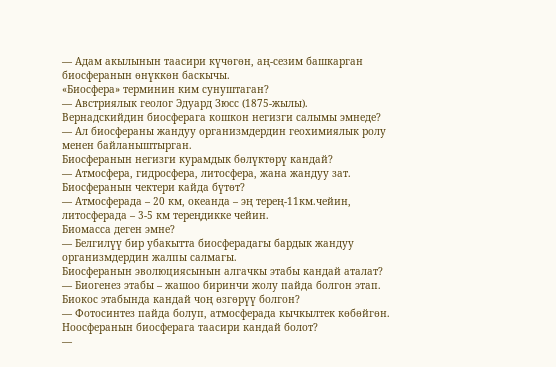— Адам акылынын таасири күчөгөн, аң-сезим башкарган биосферанын өнүккөн баскычы.
«Биосфера» терминин ким сунуштаган?
— Австриялык геолог Эдуард Зюсс (1875-жылы).
Вернадскийдин биосферага кошкон негизги салымы эмнеде?
— Ал биосфераны жандуу организмдердин геохимиялык ролу менен байланыштырган.
Биосферанын негизги курамдык бөлүктөрү кандай?
— Атмосфера, гидросфера, литосфера, жана жандуу зат.
Биосферанын чектери кайда бүтөт?
— Атмосферада – 20 км, океанда – эң терең-11км.чейин, литосферада – 3-5 км тереңдикке чейин.
Биомасса деген эмне?
— Белгилүү бир убакытта биосферадагы бардык жандуу организмдердин жалпы салмагы.
Биосферанын эволюциясынын алгачкы этабы кандай аталат?
— Биогенез этабы – жашоо биринчи жолу пайда болгон этап.
Биокос этабында кандай чоң өзгөрүү болгон?
— Фотосинтез пайда болуп, атмосферада кычкылтек көбөйгөн.
Ноосферанын биосферага таасири кандай болот?
—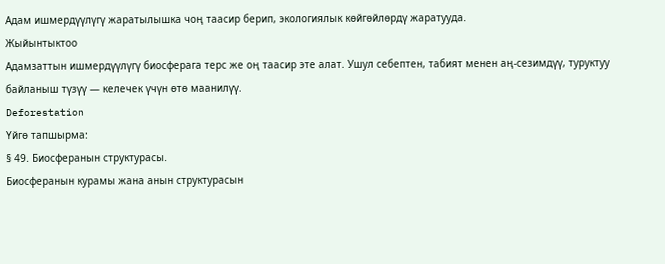Адам ишмердүүлүгү жаратылышка чоң таасир берип, экологиялык көйгөйлөрдү жаратууда.
Жыйынтыктоо
Адамзаттын ишмердүүлүгү биосферага терс же оң таасир эте алат. Ушул себептен, табият менен аң-сезимдүү, туруктуу байланыш түзүү — келечек үчүн өтө маанилүү.
Deforestation
Үйгө тапшырма:
§ 49. Биосферанын структурасы.
Биосферанын курамы жана анын структурасын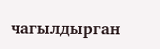чагылдырган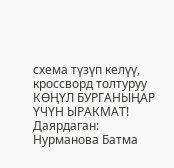схема түзүп келүү, кроссворд толтуруу
КӨҢҮЛ БУРГАНЫҢАР ҮЧҮН ЫРАКМАТ!
Даярдаган: Нурманова Батма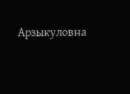Арзыкуловна